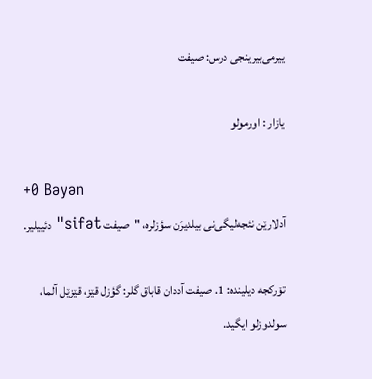ییرمی‌بیرینجی درس: صیفت

یازار : اورمولو

+0 Bəyən
آدلارێن نئجه‌لیگی‌نی بیلدیرَن سؤزلره، "صیفت sifət" دئییلیر.

تۆرکجه دیلینده: 1. صیفت آددان قاباق گلر: گؤزل قێز، قێزێل آلما، سولدوزلو ایگید.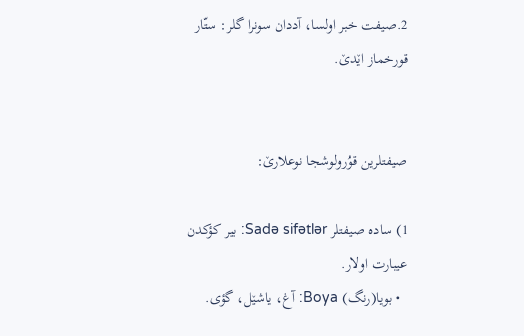2.صیفت خبر اولسا، آددان سونرا گلر: ستّار قورخماز اێدێ.


صیفتلرین قوُرولوشجا نوعلارێ:

1) ساده صیفتلر Sadə sifətlər: بیر کؤکدن عیبارت اولار.
  • بویا(رنگ) Boya: آغ، یاشێل، گؤی.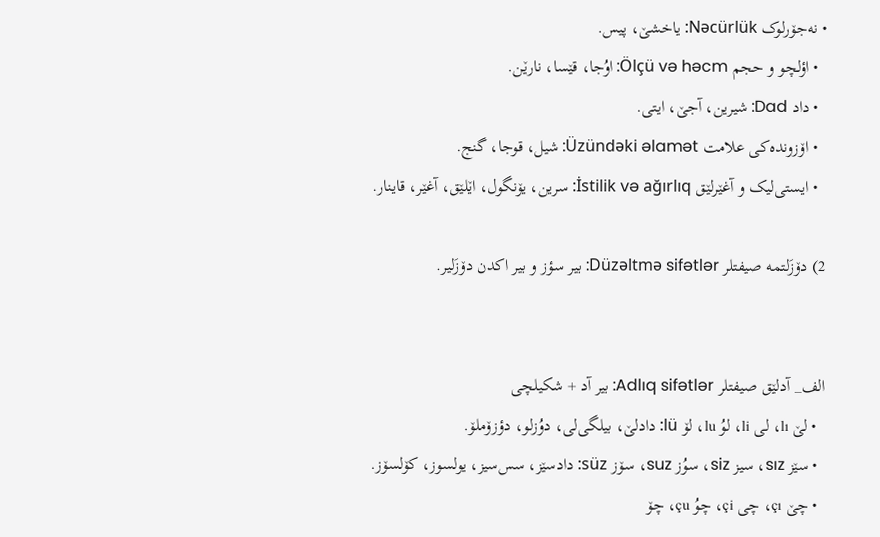• نه‌جۆرلوک Nəcürlük: یاخشێ، پیس.
  • اؤلچو و حجم Ölçü və həcm: اوُجا، قێسا، نارێن.
  • داد Dad: شیرین، آجێ، ایتی.
  • اۆزونده‌کی علامت Üzündəki əlamət: شیل، قوجا، گنج.
  • ایستی‌لیک و آغێرلێق İstilik və ağırlıq: سرین، یۆنگول، اێلێق، آغێر، قاینار.

2) دۆزَلتمه صیفتلر Düzəltmə sifətlər: بیر سؤز و بیر اکدن دۆزَلیر.


الف_ آدلێق صیفتلر Adlıq sifətlər: بیر آد + شکیلچی
  • لێ lı، لی li، لوُ lu، لۆ lü: دادلێ، بیلگی‌لی، دوُزلو، دؤزۆملۆ.
  • سێز sız، سیز siz، سوُز suz، سۆز süz: دادسێز، سس‌سیز، یولسوز، کۆلسۆز.
  • چێ çı، چی çi، چوُ çu، چۆ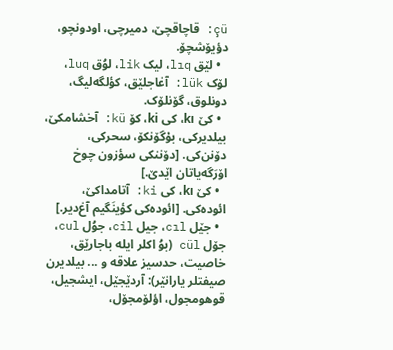çü: قاچاقچێ، دمیرچی، اودونچو، دؤیۆشچۆ.
  • لێق lıq، لیک lik، لوُق luq، لۆک lük: آغاجلێق، کؤلگه‌لیگ، دونلوق، گۆنلۆک.
  • کێ kı، کی ki، کۆ kü: آخشامکێ، بیلدیرکی، بۇگۆنکۆ، سحرکی، دۆنن‌کی. [دۆننکی سؤزون چوخ اۆرَگه‌یاتان اێدێ.]
  • کێ kı، کی ki: آتامداکێ، ائوده‌کی. [ائوده‌کی کؤینَگیم آغ‌دیر.]
  • جێل cıl، جیل cil، جوُل cul، جۆل cül (بوُ اکلر ایله باجارێق، خاصیت، حدسیز علاقه و ... بیلدیرن صیفتلر یارانێر): آردێجێل، ایشجیل، قوهومجول، اؤلۆمجۆل،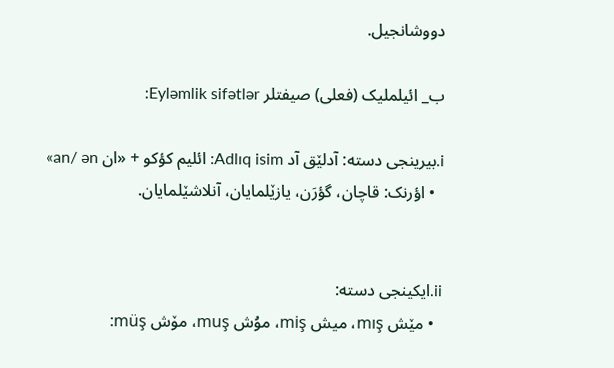دووشانجیل.

ب_ ائیلملیک (فعلی) صیفتلر Eyləmlik sifətlər:

i.بیرینجی دسته: آدلێق آد Adlıq isim: ائلیم کؤکو + «ان an/ ən»
  • اؤرنک: قاچان، گؤرَن، یازێلمایان، آنلاشێلمایان.


ii.ایکینجی دسته:
  • مێش mış، میش miş، موُش muş، مۆش müş: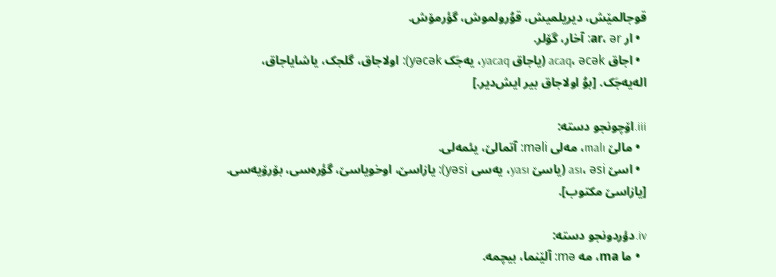قوجالمێش، دیریلمیش، قوُرولموش، گؤرمۆش.
  • ار ar، ər: آخار، گۆلر.
  • اجاق acaq، əcək (یاجاق yacaq، یه‌جَک yəcək): اولاجاق، گلجک، یاشایاجاق، اله‌یه‌جَک. [بوُ اولاجاق بیر ایش‌دیر.]

iii.اۆچونجو دسته:
  • مالێ malı، مه‌لی məli: آتمالێ، یئمه‌لی.
  • اسێ ası، əsi (یاسێ yası، یه‌سی yəsi): یازاسێ، اوخویاسێ، گؤره‌سی، بۆرۆیه‌سی. [یازاسێ مکتوب].

iv.دؤردونجو دسته:
  • ما ma، مه mə: آلێنما، بیچمه.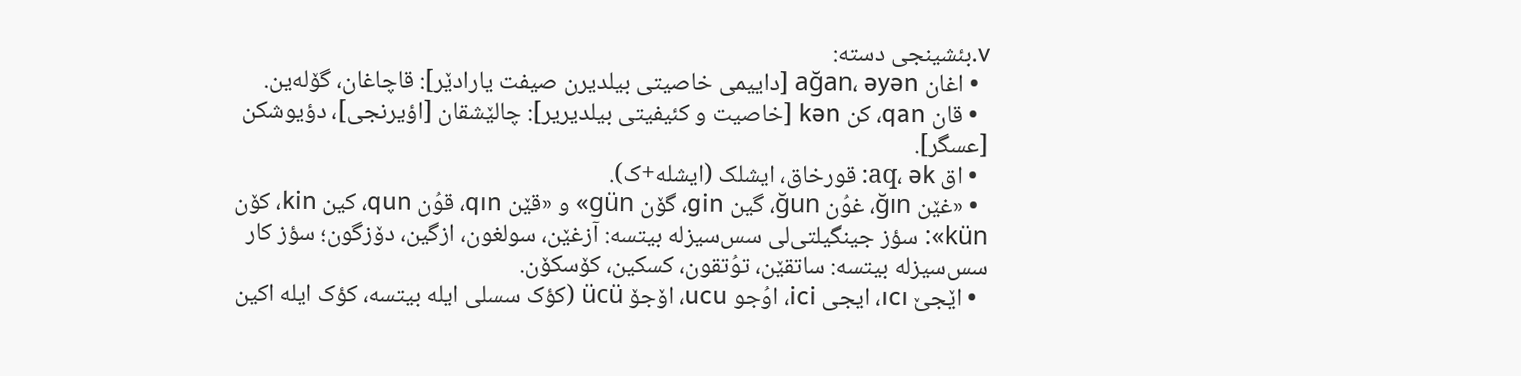v.بئشینجی دسته:
  • اغان ağan، əyən [داییمی خاصیتی بیلدیرن صیفت یارادێر]: قاچاغان، گۆله‌ین.
  • قان qan، کن kən [خاصیت و کئیفیتی بیلدیریر]: چالێشقان [اؤیرنجی]، دؤیوشکن [عسگر].
  • اق aq، ək: قورخاق، ایشلک (ایشله‌+ک).
  • «غێن ğın، غوُن ğun، گین gin، گۆن gün» و «قێن qın، قوُن qun، کین kin، کۆن kün»: سؤز جینگیلتی‌لی سس‌سیزله بیتسه: آزغێن، سولغون، ازگین، دۆزگون؛ سؤز کار سس‌سیزله بیتسه: ساتقێن، توُتقون، کسکین، کۆسکۆن.
  • اێجێ ıcı، ایجی ici، اوُجو ucu، اۆجۆ ücü (کؤک سسلی ایله بیتسه، کؤک ایله اکین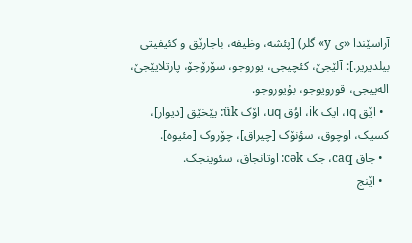آراسێندا «ی y» گلر) [پئشه، وظیفه، باجارێق و کئیفیتی بیلدیریر.]: آلێجێ، کئچیجی، یوروجو، سۆرۆجۆ، پارتلایێجێ، اله‌ییجی، قورویوجو، بۇیوروجو.
  • اێق ıq، ایک ik، اوُق uq، اۆک ük: یێخێق [دیوار]، کسیک، اوچوق، سؤنۆک [چیراق]، چۆروک [مئیوه].
  • جاق caq، جک cək: اوتانجاق، سئوینجک.
  • اێنج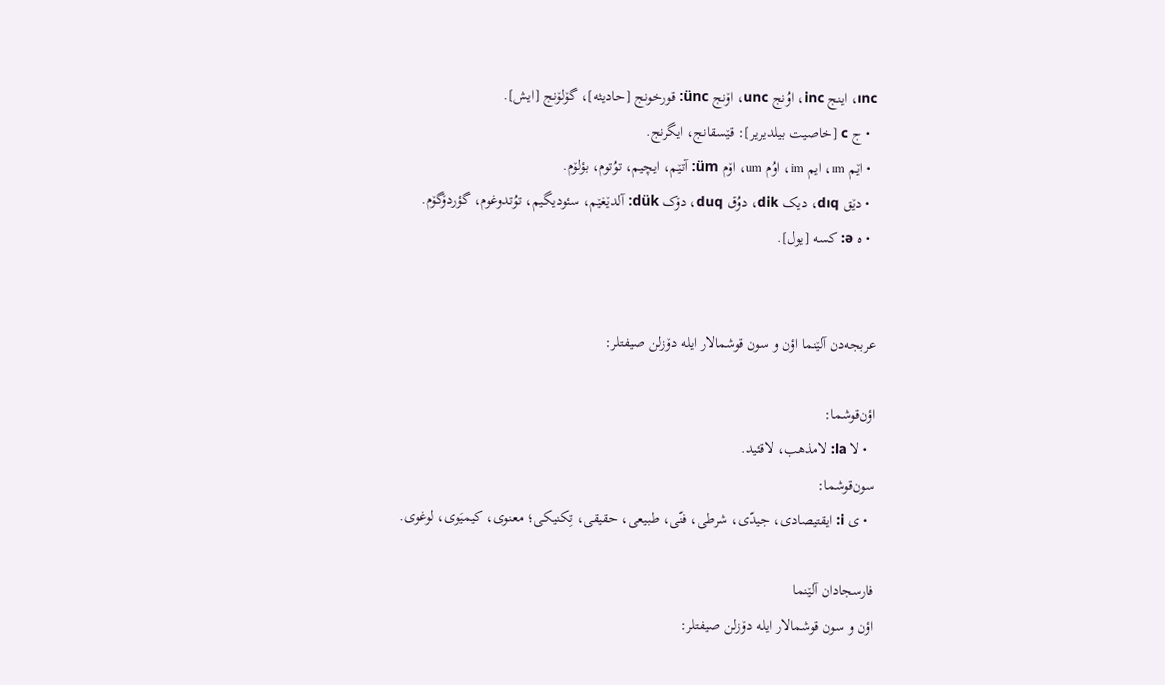ınc، اینج inc، اوُنج unc، اۆنج ünc: قورخونج [حادیثه]، گۆلۆنج [ایش].
  • ج c [خاصیت بیلدیریر]: قێسقانج، ایگرنج.
  • اێم ım، ایم im، اوُم um، اۆم üm: آتێم، ایچیم، توُتوم، بؤلۆم.
  • دێق dıq، دیک dik، دوُق duq، دۆک dük: آلدێغێم، سئودیگیم، توُتدوغوم، گؤردۆگۆم.
  • ه ə: کسه [یول].


عربجه‌دن آلێنما اؤن و سون قوشمالار ایله دۆزلن صیفتلر:

اؤن‌قوشما:
  • لا la: لامذهب، لاقئید.
سون‌قوشما:
  • ی i: ایقتیصادی، جیدّی، شرطی، فنّی، طبیعی، حقیقی، تِکنیکی؛ معنوی، کیمیَوی، لوغوی.

فارسجادان آلێنما
اؤن و سون قوشمالار ایله دۆزلن صیفتلر: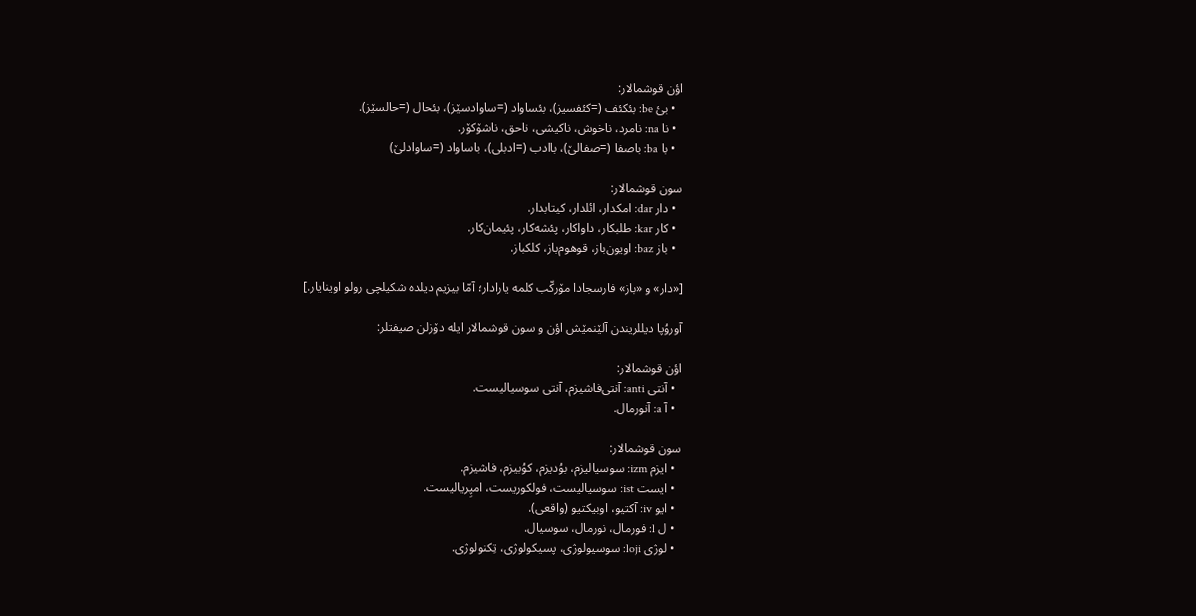اؤن قوشمالار:
  • بئ be: بئکئف (=کئفسیز)، بئساواد (=ساوادسێز)، بئحال (=حالسێز).
  • نا na: نامرد، ناخوش، ناکیشی، ناحق، ناشۆکۆر.
  • با ba: باصفا (=صفالێ)، باادب (=ادبلی)، باساواد (=ساوادلێ)

سون قوشمالار:
  • دار dar: امکدار، ائلدار، کیتابدار.
  • کار kar: طلبکار، داواکار، پئشه‌کار، پئیمان‌کار.
  • باز baz: اویون‌باز، قوهوم‌باز، کلکباز.

[«دار» و «باز» فارسجادا مۆرکّب کلمه یارادار؛ آمّا بیزیم دیلده شکیلچی رولو اوینایار.]

آوروُپا دیللریندن آلێنمێش اؤن و سون قوشمالار ایله دۆزلن صیفتلر:

اؤن قوشمالار:
  • آنتی anti: آنتی‌فاشیزم، آنتی سوسیالیست.
  • آ a: آنورمال.

سون قوشمالار:
  • ایزم izm: سوسیالیزم، بوُدیزم، کوُبیزم، فاشیزم.
  • ایست ist: سوسیالیست، فولکوریست، امپِریالیست.
  • ایو iv: آکتیو، اوبیکتیو (واقعی).
  • ل l: فورمال، نورمال، سوسیال.
  • لوژی loji: سوسیولوژی، پسیکولوژی، تِکنولوژی.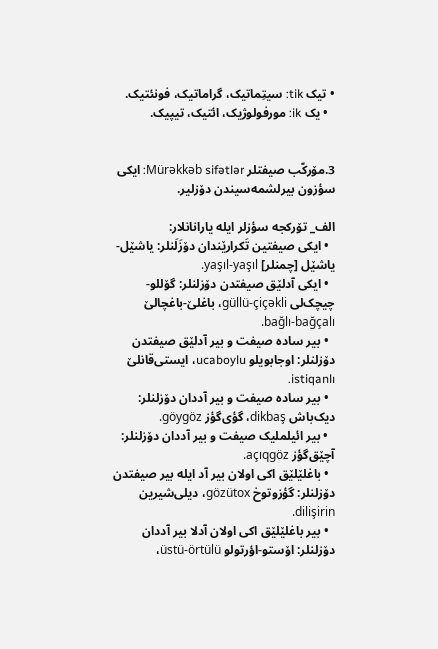• تیک tik: سیتِماتیک، گراماتیک، فونئتیک.
  • یک ik: مورفولوژیک، ائتیک، تیپیک.


3.مۆرکّب صیفتلر Mürəkkəb sifətlər: ایکی سؤزون بیرلشمه‌سیندن دۆزلیر.

الف_ تۆرکجه سؤزلر ایله یارانانلار:
  • ایکی صیفتین تَکرارێندان دۆزَلَنلر: یاشێل-یاشێل [چمنلر] yaşıl-yaşıl.
  • ایکی آدلێق صیفتدن دۆزلنلر: گۆللو-چیچک‌لی güllü-çiçəkli، باغلێ-باغچالێ bağlı-bağçalı.
  • بیر ساده صیفت و بیر آدلێق صیفتدن دۆزلنلر: اوجابویلو ucaboylu، ایستی‌قانلێ istiqanlı.
  • بیر ساده صیفت و بیر آددان دۆزلنلر: دیک‌باش dikbaş، گؤی‌گؤز göygöz.
  • بیر ائیلملیک صیفت و بیر آددان دۆزلنلر: آچێق‌گؤز açıqgöz.
  • باغلێلێق اکی اولان بیر آد ایله بیر صیفتدن دۆزلنلر: گؤزوتوخ gözütox، دیلی‌شیرین dilişirin.
  • بیر باغلێلێق اکی اولان آدلا بیر آددان دۆزلنلر: اۆستو-اؤرتولو üstü-örtülü،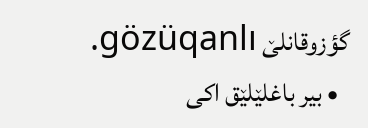گؤزوقانلێ gözüqanlı.
  • بیر باغلێلێق اکی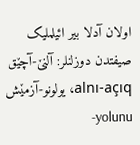اولان آدلا بیر ائیلملیک صیفتدن دوزلنلر: آلنێ-آچێق alnı-açıq، یولونو-آزمێش yolunu-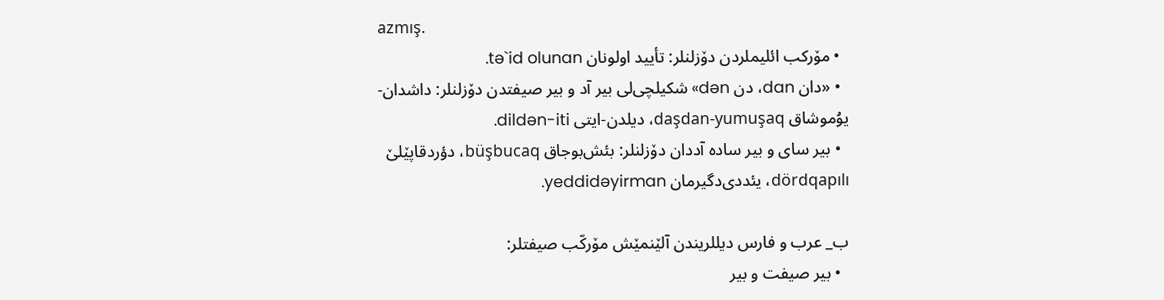azmış.
  • مۆرکب ائلیملردن دۆزلنلر: تأیید اولونان tə`id olunan.
  • «دان dan، دن dən» شکیلچی‌لی بیر آد و بیر صیفتدن دۆزلنلر: داشدان-یوُموشاق daşdan-yumuşaq، دیلدن-ایتی dildən-iti.
  • بیر سای و بیر ساده آددان دۆزلنلر: بئش‌بوجاق büşbucaq، دؤردقاپێلێ dördqapılı، یئددی‌دگیرمان yeddidəyirman.

ب_ عرب و فارس دیللریندن آلێنمێش مۆرکّب صیفتلر:
  • بیر صیفت و بیر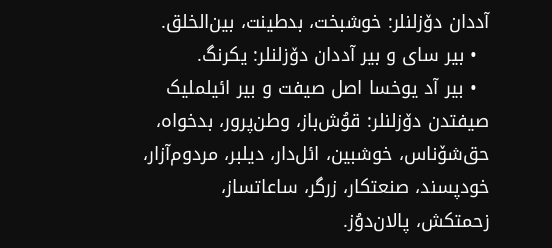آددان دۆزلنلر: خوشبخت، بدطینت، بین‌الخلق.
  • بیر سای و بیر آددان دۆزلنلر: یکرنگ.
  • بیر آد یوخسا اصل صیفت و بیر ائیلملیک صیفتدن دۆزلنلر: قوُش‌باز، وطن‌پرور، بدخواه، حق‌شۆناس، خوشبین، ائل‌دار، دیلبر، مردوم‌آزار، خودپسند، صنعتکار، زرگر، ساعاتساز، زحمتکش، پالان‌دوُز.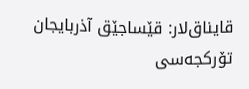قایناق‌لار: قێساجێق آذربایجان تۆرکجه‌سی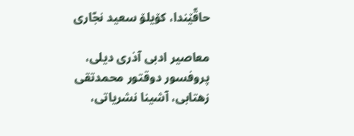حاقّێندا، کۆیلۆ سعید نجّاری

معاصیر ادبی آذری دیلی، پروفسور دوقتور محمدتقی زهتابی، آشینا نشریاتی،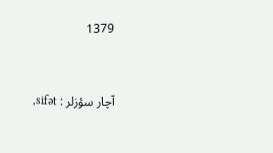1379


آچار سؤزلر : sifət,